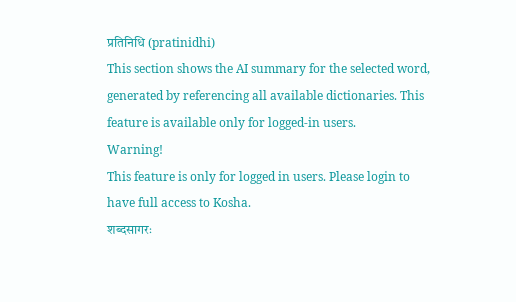प्रतिनिधि (pratinidhi)
This section shows the AI summary for the selected word, generated by referencing all available dictionaries. This feature is available only for logged-in users.
Warning!
This feature is only for logged in users. Please login to have full access to Kosha.
शब्दसागरः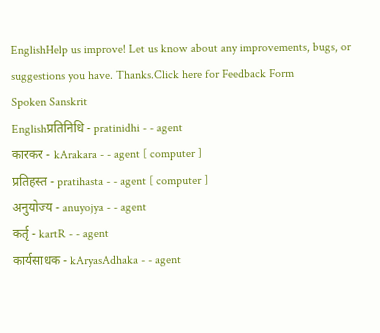EnglishHelp us improve! Let us know about any improvements, bugs, or suggestions you have. Thanks.Click here for Feedback Form
Spoken Sanskrit
Englishप्रतिनिधि - pratinidhi - - agent
कारकर - kArakara - - agent [ computer ]
प्रतिहस्त - pratihasta - - agent [ computer ]
अनुयोज्य - anuyojya - - agent
कर्तृ - kartR - - agent
कार्यसाधक - kAryasAdhaka - - agent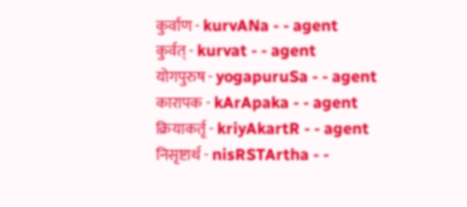कुर्वाण - kurvANa - - agent
कुर्वत् - kurvat - - agent
योगपुरुष - yogapuruSa - - agent
कारापक - kArApaka - - agent
क्रियाकर्तृ - kriyAkartR - - agent
निसृष्टार्थ - nisRSTArtha - -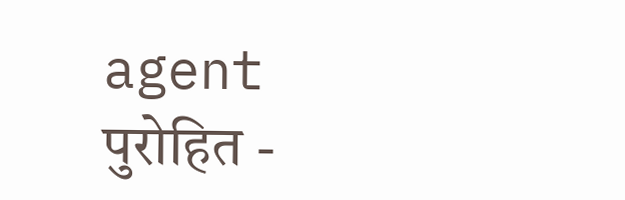agent
पुरोहित -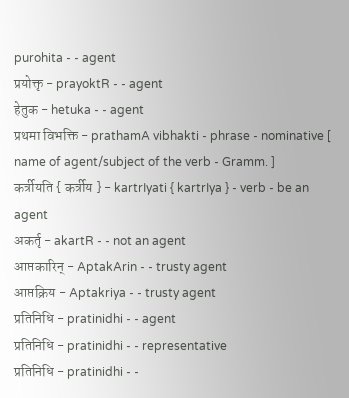purohita - - agent
प्रयोक्तृ - prayoktR - - agent
हेतुक - hetuka - - agent
प्रथमा विभक्ति - prathamA vibhakti - phrase - nominative [ name of agent/subject of the verb - Gramm. ]
कर्त्रीयति { कर्त्रीय } - kartrIyati { kartrIya } - verb - be an agent
अकर्तृ - akartR - - not an agent
आप्तकारिन् - AptakArin - - trusty agent
आप्तक्रिय - Aptakriya - - trusty agent
प्रतिनिधि - pratinidhi - - agent
प्रतिनिधि - pratinidhi - - representative
प्रतिनिधि - pratinidhi - -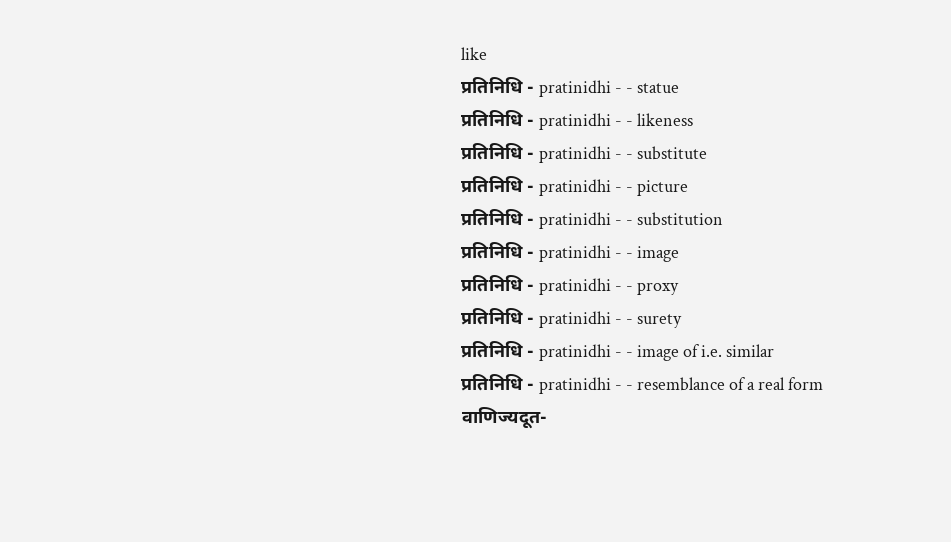like
प्रतिनिधि - pratinidhi - - statue
प्रतिनिधि - pratinidhi - - likeness
प्रतिनिधि - pratinidhi - - substitute
प्रतिनिधि - pratinidhi - - picture
प्रतिनिधि - pratinidhi - - substitution
प्रतिनिधि - pratinidhi - - image
प्रतिनिधि - pratinidhi - - proxy
प्रतिनिधि - pratinidhi - - surety
प्रतिनिधि - pratinidhi - - image of i.e. similar
प्रतिनिधि - pratinidhi - - resemblance of a real form
वाणिज्यदूत-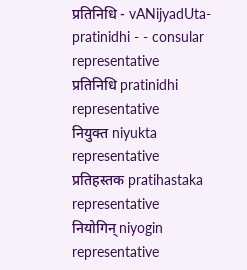प्रतिनिधि - vANijyadUta-pratinidhi - - consular representative
प्रतिनिधि pratinidhi representative
नियुक्त niyukta representative
प्रतिहस्तक pratihastaka representative
नियोगिन् niyogin representative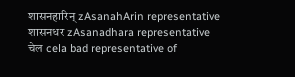शासनहारिन् zAsanahArin representative
शासनधर zAsanadhara representative
चेल cela bad representative of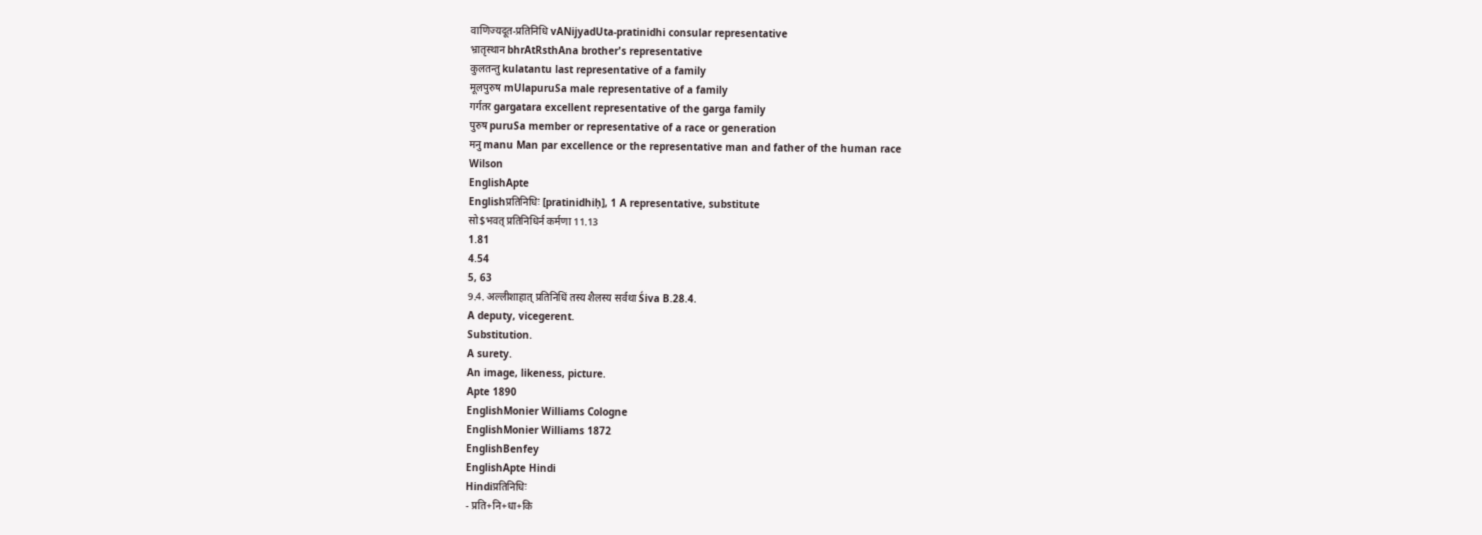वाणिज्यदूत-प्रतिनिधि vANijyadUta-pratinidhi consular representative
भ्रातृस्थान bhrAtRsthAna brother's representative
कुलतन्तु kulatantu last representative of a family
मूलपुरुष mUlapuruSa male representative of a family
गर्गतर gargatara excellent representative of the garga family
पुरुष puruSa member or representative of a race or generation
मनु manu Man par excellence or the representative man and father of the human race
Wilson
EnglishApte
Englishप्रतिनिधिः [pratinidhiḥ], 1 A representative, substitute
सो$भवत् प्रतिनिधिर्न कर्मणा 11.13
1.81
4.54
5, 63
9.4. अल्लीशाहात् प्रतिनिधिं तस्य शैलस्य सर्वथा Śiva B.28.4.
A deputy, vicegerent.
Substitution.
A surety.
An image, likeness, picture.
Apte 1890
EnglishMonier Williams Cologne
EnglishMonier Williams 1872
EnglishBenfey
EnglishApte Hindi
Hindiप्रतिनिधिः
- प्रति+नि+धा+कि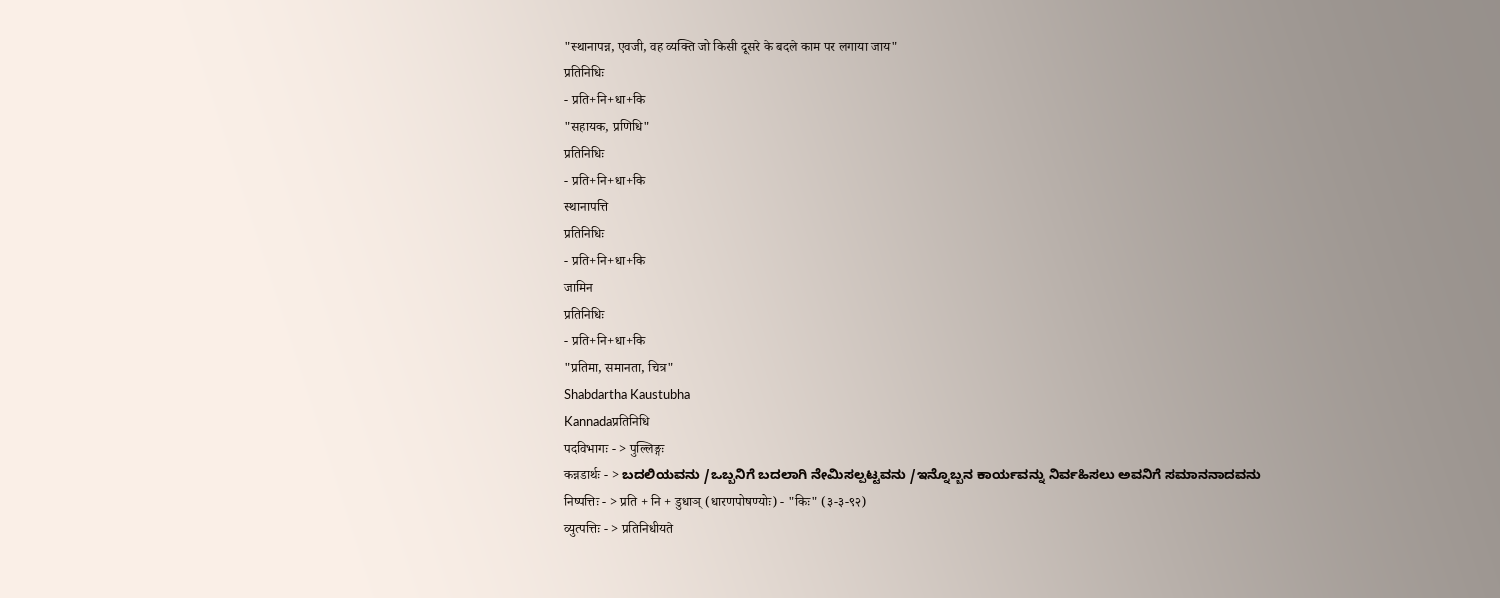"स्थानापन्न, एवजी, वह व्यक्ति जो किसी दूसरे के बदले काम पर लगाया जाय"
प्रतिनिधिः
- प्रति+नि+धा+कि
"सहायक, प्रणिधि"
प्रतिनिधिः
- प्रति+नि+धा+कि
स्थानापत्ति
प्रतिनिधिः
- प्रति+नि+धा+कि
जामिन
प्रतिनिधिः
- प्रति+नि+धा+कि
"प्रतिमा, समानता, चित्र"
Shabdartha Kaustubha
Kannadaप्रतिनिधि
पदविभागः - > पुल्लिङ्गः
कन्नडार्थः - > ಬದಲಿಯವನು /ಒಬ್ಬನಿಗೆ ಬದಲಾಗಿ ನೇಮಿಸಲ್ಪಟ್ಟವನು /ಇನ್ನೊಬ್ಬನ ಕಾರ್ಯವನ್ನು ನಿರ್ವಹಿಸಲು ಅವನಿಗೆ ಸಮಾನನಾದವನು
निष्पत्तिः - > प्रति + नि + डुधाञ् (धारणपोषण्योः) - "किः" (३-३-९२)
व्युत्पत्तिः - > प्रतिनिधीयते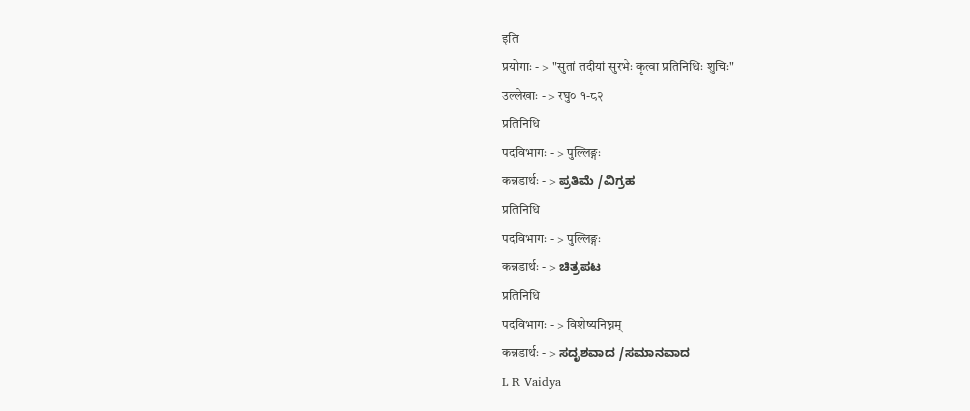इति
प्रयोगाः - > "सुतां तदीयां सुरभेः कृत्वा प्रतिनिधिः शुचिः"
उल्लेखाः - > रघु० १-८२
प्रतिनिधि
पदविभागः - > पुल्लिङ्गः
कन्नडार्थः - > ಪ್ರತಿಮೆ /ವಿಗ್ರಹ
प्रतिनिधि
पदविभागः - > पुल्लिङ्गः
कन्नडार्थः - > ಚಿತ್ರಪಟ
प्रतिनिधि
पदविभागः - > विशेष्यनिघ्नम्
कन्नडार्थः - > ಸದೃಶವಾದ /ಸಮಾನವಾದ
L R Vaidya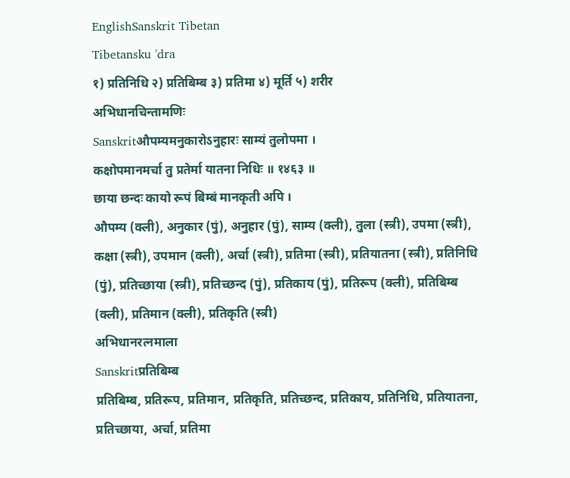EnglishSanskrit Tibetan
Tibetansku 'dra
१) प्रतिनिधि २) प्रतिबिम्ब ३) प्रतिमा ४) मूर्ति ५) शरीर
अभिधानचिन्तामणिः
Sanskritऔपम्यमनुकारोऽनुहारः साम्यं तुलोपमा ।
कक्षोपमानमर्चा तु प्रतेर्मा यातना निधिः ॥ १४६३ ॥
छाया छन्दः कायो रूपं बिम्बं मानकृती अपि ।
औपम्य (क्ली), अनुकार (पुं), अनुहार (पुं), साम्य (क्ली), तुला (स्त्री), उपमा (स्त्री), कक्षा (स्त्री), उपमान (क्ली), अर्चा (स्त्री), प्रतिमा (स्त्री), प्रतियातना (स्त्री), प्रतिनिधि (पुं), प्रतिच्छाया (स्त्री), प्रतिच्छन्द (पुं), प्रतिकाय (पुं), प्रतिरूप (क्ली), प्रतिबिम्ब (क्ली), प्रतिमान (क्ली), प्रतिकृति (स्त्री)
अभिधानरत्नमाला
Sanskritप्रतिबिम्ब
प्रतिबिम्ब, प्रतिरूप, प्रतिमान, प्रतिकृति, प्रतिच्छन्द, प्रतिकाय, प्रतिनिधि, प्रतियातना, प्रतिच्छाया, अर्चा, प्रतिमा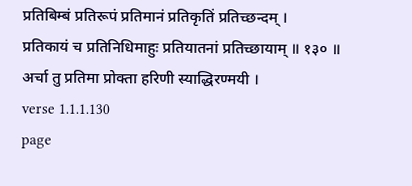प्रतिबिम्बं प्रतिरूपं प्रतिमानं प्रतिकृतिं प्रतिच्छन्दम् ।
प्रतिकायं च प्रतिनिधिमाहुः प्रतियातनां प्रतिच्छायाम् ॥ १३० ॥
अर्चा तु प्रतिमा प्रोक्ता हरिणी स्याद्धिरण्मयी ।
verse 1.1.1.130
page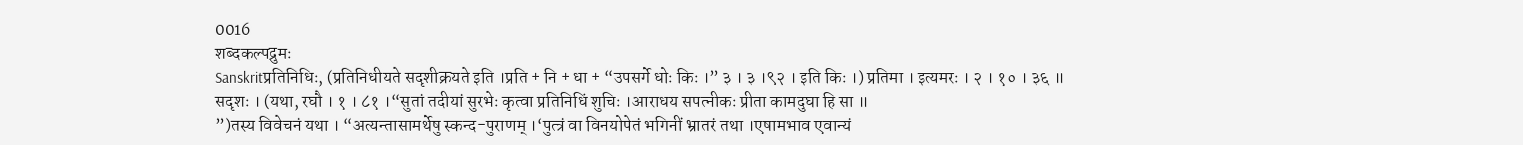0016
शब्दकल्पद्रुमः
Sanskritप्रतिनिधिः, (प्रतिनिधीयते सदृशीक्रयते इति ।प्रति + नि + धा + “उपसर्गे धोः किः ।” ३ । ३ ।९२ । इति किः ।) प्रतिमा । इत्यमरः । २ । १० । ३६ ॥
सदृशः । (यथा, रघौ । १ । ८१ ।“सुतां तदीयां सुरभेः कृत्वा प्रतिनिधिं शुचिः ।आराधय सपत्नीकः प्रीता कामदुघा हि सा ॥
”)तस्य विवेचनं यथा । “अत्यन्तासामर्थेषु स्कन्द-पुराणम् ।‘पुत्त्रं वा विनयोपेतं भगिनीं भ्रातरं तथा ।एषामभाव एवान्यं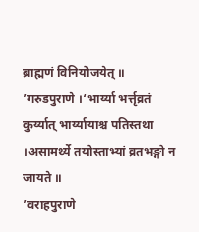ब्राह्मणं विनियोजयेत् ॥
’गरुडपुराणे ।‘भार्य्या भर्त्तृव्रतं कुर्य्यात् भार्य्यायाश्च पतिस्तथा ।असामर्थ्ये तयोस्ताभ्यां व्रतभङ्गो न जायते ॥
’वराहपुराणे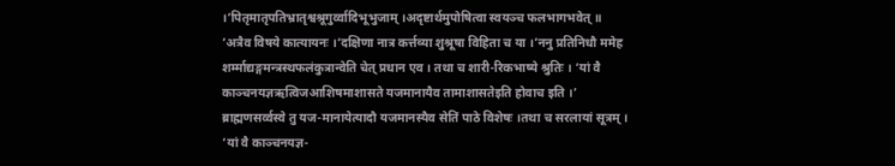।‘पितृमातृपतिभ्रातृश्वश्रूगुर्व्वादिभूभुजाम् ।अदृष्टार्थमुपोषित्वा स्वयञ्च फलभागभवेत् ॥
’अत्रैव विषये कात्यायनः ।‘दक्षिणा नात्र कर्त्तव्या शुश्रूषा विहिता च या ।’ननु प्रतिनिधौ ममेह शर्म्माद्यङ्गमन्त्रस्थफलंकुत्रान्वेति चेत् प्रधान एव । तथा च शारी-रिकभाष्ये श्रुतिः । ‘यां वै काञ्चनयज्ञऋत्विजआशिषमाशासते यजमानायैव तामाशासतेइति होवाच इति ।’ ब्राह्मणसर्व्वस्वे तु यज-मानायेत्यादौ यजमानस्यैव सेतिं पाठे विशेषः ।तथा च सरलायां सूत्रम् । ‘यां वै काञ्चनयज्ञ-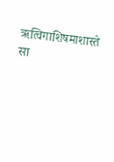ऋत्विगाशिषमाशास्ते सा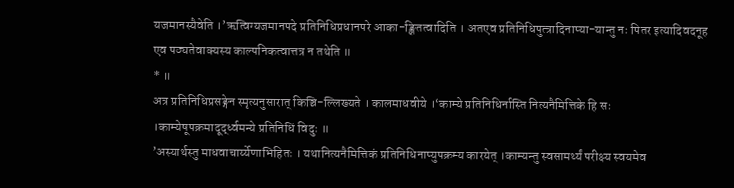यजमानस्यैवेति ।’ऋत्विग्यजमानपदे प्रतिनिधिप्रधानपरे आका-ङ्क्षितत्वादिति । अतएव प्रतिनिधिपुत्त्रादिनाप्या-यान्तु नः पितर इत्यादिवदनूह एव पठ्यतेवाक्यस्य काल्पनिकत्वात्तत्र न तथेति ॥
* ॥
अत्र प्रतिनिधिप्रसङ्गेन स्मृत्यनुसारात् किञ्चि-ल्लिख्यते । कालमाधवीये ।‘काम्ये प्रतिनिधिर्नास्ति नित्यनैमित्तिके हि सः ।काम्येषूपक्रमादूर्द्ध्वमन्ये प्रतिनिधिं विदुः ॥
’अस्यार्थस्तु माधवाचार्य्येणाभिहितः । यथानित्यनैमित्तिकं प्रतिनिधिनाप्युपक्रम्य कारयेत् ।काम्यन्तु स्वसामर्थ्यं परीक्ष्य स्वयमेव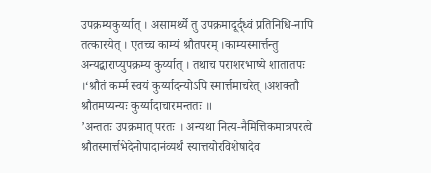उपक्रम्यकुर्य्यात् । असामर्थ्ये तु उपक्रमादूर्द्ध्वं प्रतिनिधि-नापि तत्कारयेत् । एतच्च काम्यं श्रौतपरम् ।काम्यस्मार्त्तन्तु अन्यद्बाराप्युपक्रम्य कुर्य्यात् । तथाच पराशरभाष्ये शातातपः ।‘श्रौतं कर्म्म स्वयं कुर्य्यादन्योऽपि स्मार्त्तमाचरेत् ।अशक्तौ श्रौतमप्यन्यः कुर्य्यादाचारमन्ततः ॥
’अन्ततः उपक्रमात् परतः । अन्यथा नित्य-नैमित्तिकमात्रपरत्वे श्रौतस्मार्त्तभेदेनोपादानंव्यर्थं स्यात्तयोरविशेषादेव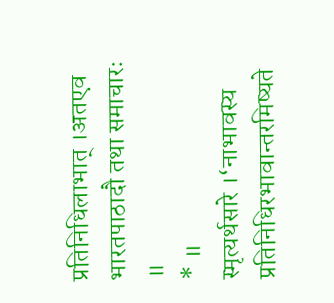प्रतिनिधिलाभात् ।अतएव भारतपाठादौ तथा समाचारः ॥
* ॥
स्मृत्यर्थसारे ।‘नाभावस्य प्रतिनिधिरभावान्तरमिष्यते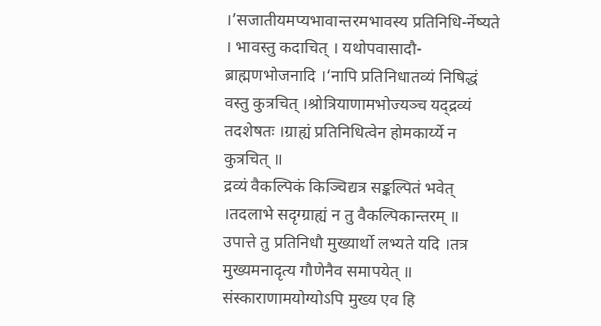।’सजातीयमप्यभावान्तरमभावस्य प्रतिनिधि-र्नेष्यते । भावस्तु कदाचित् । यथोपवासादौ-ब्राह्मणभोजनादि ।‘नापि प्रतिनिधातव्यं निषिद्धं वस्तु कुत्रचित् ।श्रोत्रियाणामभोज्यञ्च यद्द्रव्यं तदशेषतः ।ग्राह्यं प्रतिनिधित्वेन होमकार्य्ये न कुत्रचित् ॥
द्रव्यं वैकल्पिकं किञ्चिद्यत्र सङ्कल्पितं भवेत् ।तदलाभे सदृग्ग्राह्यं न तु वैकल्पिकान्तरम् ॥
उपात्ते तु प्रतिनिधौ मुख्यार्थो लभ्यते यदि ।तत्र मुख्यमनादृत्य गौणेनैव समापयेत् ॥
संस्काराणामयोग्योऽपि मुख्य एव हि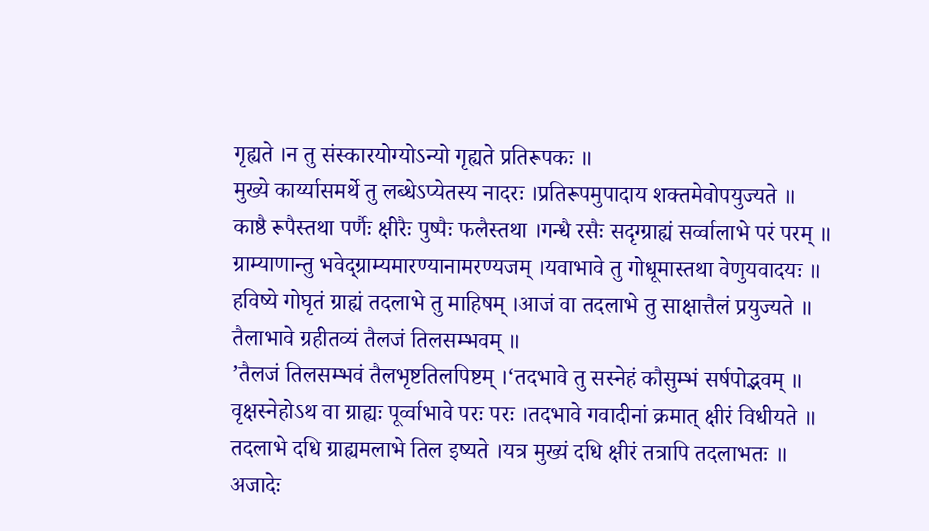गृह्यते ।न तु संस्कारयोग्योऽन्यो गृह्यते प्रतिरूपकः ॥
मुख्ये कार्य्यासमर्थे तु लब्धेऽप्येतस्य नादरः ।प्रतिरूपमुपादाय शक्तमेवोपयुज्यते ॥
काष्ठै रूपैस्तथा पर्णैः क्षीरैः पुष्पैः फलैस्तथा ।गन्धै रसैः सदृग्ग्राह्यं सर्व्वालाभे परं परम् ॥
ग्राम्याणान्तु भवेद्ग्राम्यमारण्यानामरण्यजम् ।यवाभावे तु गोधूमास्तथा वेणुयवादयः ॥
हविष्ये गोघृतं ग्राह्यं तदलाभे तु माहिषम् ।आजं वा तदलाभे तु साक्षात्तैलं प्रयुज्यते ॥
तैलाभावे ग्रहीतव्यं तैलजं तिलसम्भवम् ॥
’तैलजं तिलसम्भवं तैलभृष्टतिलपिष्टम् ।‘तदभावे तु सस्नेहं कौसुम्भं सर्षपोद्भवम् ॥
वृक्षस्नेहोऽथ वा ग्राह्यः पूर्व्वाभावे परः परः ।तदभावे गवादीनां क्रमात् क्षीरं विधीयते ॥
तदलाभे दधि ग्राह्यमलाभे तिल इष्यते ।यत्र मुख्यं दधि क्षीरं तत्रापि तदलाभतः ॥
अजादेः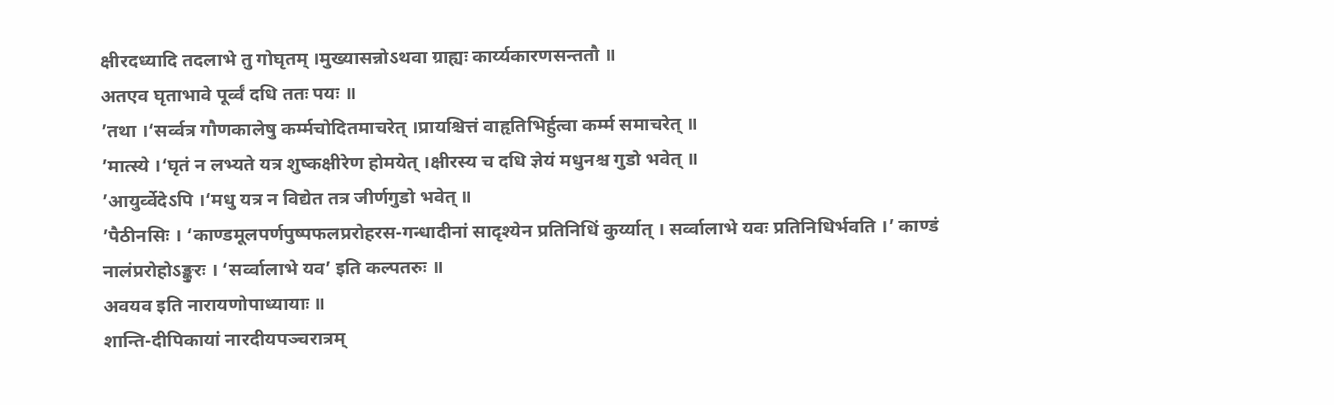क्षीरदध्यादि तदलाभे तु गोघृतम् ।मुख्यासन्नोऽथवा ग्राह्यः कार्य्यकारणसन्ततौ ॥
अतएव घृताभावे पूर्व्वं दधि ततः पयः ॥
’तथा ।‘सर्व्वत्र गौणकालेषु कर्म्मचोदितमाचरेत् ।प्रायश्चित्तं वाहृतिभिर्हुत्वा कर्म्म समाचरेत् ॥
’मात्स्ये ।‘घृतं न लभ्यते यत्र शुष्कक्षीरेण होमयेत् ।क्षीरस्य च दधि ज्ञेयं मधुनश्च गुडो भवेत् ॥
’आयुर्व्वेदेऽपि ।‘मधु यत्र न विद्येत तत्र जीर्णगुडो भवेत् ॥
’पैठीनसिः । ‘काण्डमूलपर्णपुष्पफलप्ररोहरस-गन्धादीनां सादृश्येन प्रतिनिधिं कुर्य्यात् । सर्व्वालाभे यवः प्रतिनिधिर्भवति ।’ काण्डं नालंप्ररोहोऽङ्कुरः । ‘सर्व्वालाभे यव’ इति कल्पतरुः ॥
अवयव इति नारायणोपाध्यायाः ॥
शान्ति-दीपिकायां नारदीयपञ्चरात्रम्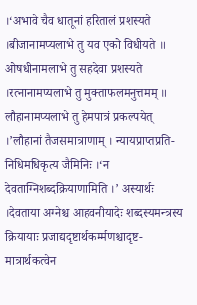।‘अभावे चैव धातूनां हरितालं प्रशस्यते ।बीजानामप्यलाभे तु यव एको विधीयते ॥
ओषधीनामलाभे तु सहदेवा प्रशस्यते ।रत्नानामप्यलाभे तु मुक्ताफलमनुत्तमम् ॥
लौहानामप्यलाभे तु हेमपात्रं प्रकल्पयेत् ।’लौहानां तैजसमात्राणाम् । न्यायप्राप्तप्रति-निधिमधिकृत्य जैमिनिः ।‘न देवताग्निशब्दक्रियाणामिति ।’ अस्यार्थः ।देवताया अग्नेश्च आहवनीयादेः शब्दस्यमन्त्रस्य क्रियायाः प्रजाद्यदृष्टार्थकर्म्मणश्चादृष्ट-मात्रार्थकत्वेन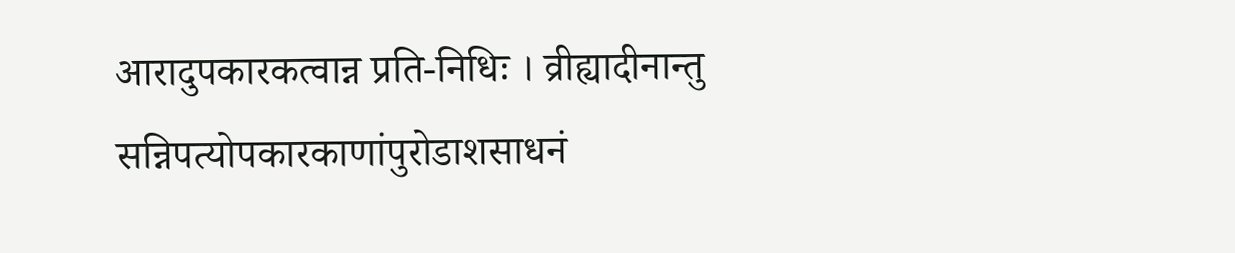आरादुपकारकत्वान्न प्रति-निधिः । व्रीह्यादीनान्तु सन्निपत्योपकारकाणांपुरोडाशसाधनं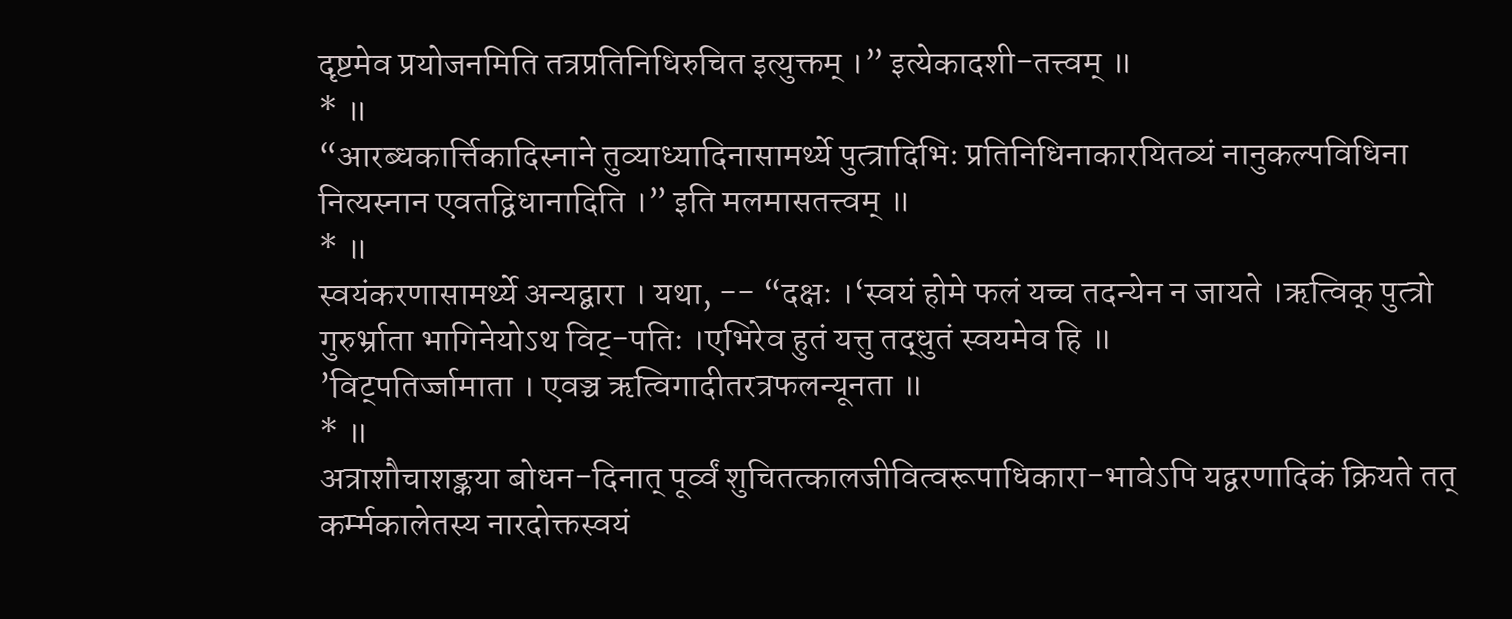दृष्टमेव प्रयोजनमिति तत्रप्रतिनिधिरुचित इत्युक्तम् ।” इत्येकादशी-तत्त्वम् ॥
* ॥
“आरब्धकार्त्तिकादिस्नाने तुव्याध्यादिनासामर्थ्ये पुत्त्रादिभिः प्रतिनिधिनाकारयितव्यं नानुकल्पविधिना नित्यस्नान एवतद्विधानादिति ।” इति मलमासतत्त्वम् ॥
* ॥
स्वयंकरणासामर्थ्ये अन्यद्बारा । यथा, -- “दक्षः ।‘स्वयं होमे फलं यच्च तदन्येन न जायते ।ऋत्विक् पुत्त्रो गुरुर्भ्राता भागिनेयोऽथ विट्-पतिः ।एभिरेव हुतं यत्तु तद्धुतं स्वयमेव हि ॥
’विट्पतिर्ज्जामाता । एवञ्च ऋत्विगादीतरत्रफलन्यूनता ॥
* ॥
अत्राशौचाशङ्कया बोधन-दिनात् पूर्व्वं शुचितत्कालजीवित्वरूपाधिकारा-भावेऽपि यद्वरणादिकं क्रियते तत् कर्म्मकालेतस्य नारदोक्तस्वयं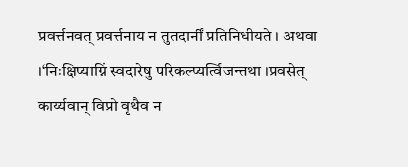प्रवर्त्तनवत् प्रवर्त्तनाय न तुतदार्नीं प्रतिनिधीयते । अथवा ।‘निःक्षिप्याग्निं स्वदारेषु परिकल्प्यर्त्विजन्तथा ।प्रवसेत् कार्य्यवान् विप्रो वृथैव न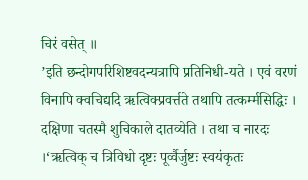चिरं वसेत् ॥
’इति छन्दोगपरिशिष्टवदन्यत्रापि प्रतिनिधी-यते । एवं वरणं विनापि क्वचिद्यदि ऋत्विक्प्रवर्त्तते तथापि तत्कर्म्मसिद्धिः । दक्षिणा चतस्मै शुचिकाले दातव्येति । तथा च नारदः ।‘ऋत्विक् च त्रिविधो दृष्टः पूर्व्वैर्जुष्टः स्वयंकृतः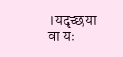।यदृच्छया वा यः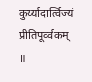कुर्य्यादार्त्विज्यं प्रीतिपूर्व्वकम् ॥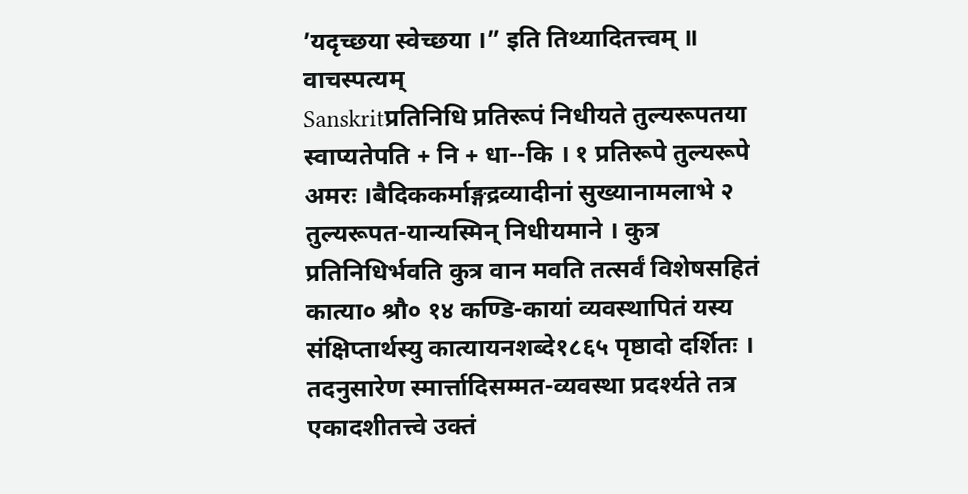’यदृच्छया स्वेच्छया ।” इति तिथ्यादितत्त्वम् ॥
वाचस्पत्यम्
Sanskritप्रतिनिधि प्रतिरूपं निधीयते तुल्यरूपतया स्वाप्यतेपति + नि + धा--कि । १ प्रतिरूपे तुल्यरूपे अमरः ।बैदिककर्माङ्गद्रव्यादीनां सुख्यानामलाभे २ तुल्यरूपत-यान्यस्मिन् निधीयमाने । कुत्र प्रतिनिधिर्भवति कुत्र वान मवति तत्सर्वं विशेषसहितं कात्या० श्रौ० १४ कण्डि-कायां व्यवस्थापितं यस्य संक्षिप्तार्थस्यु कात्यायनशब्दे१८६५ पृष्ठादो दर्शितः । तदनुसारेण स्मार्त्तादिसम्मत-व्यवस्था प्रदर्श्यते तत्र एकादशीतत्त्वे उक्तं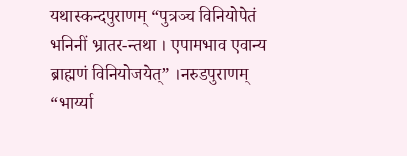यथास्कन्दपुराणम् “पुत्रञ्च विनियोपेतं भनिनीं भ्रातर-न्तथा । एपामभाव एवान्य ब्राह्मणं विनियोजयेत्” ।नरुडपुराणम् “भार्य्या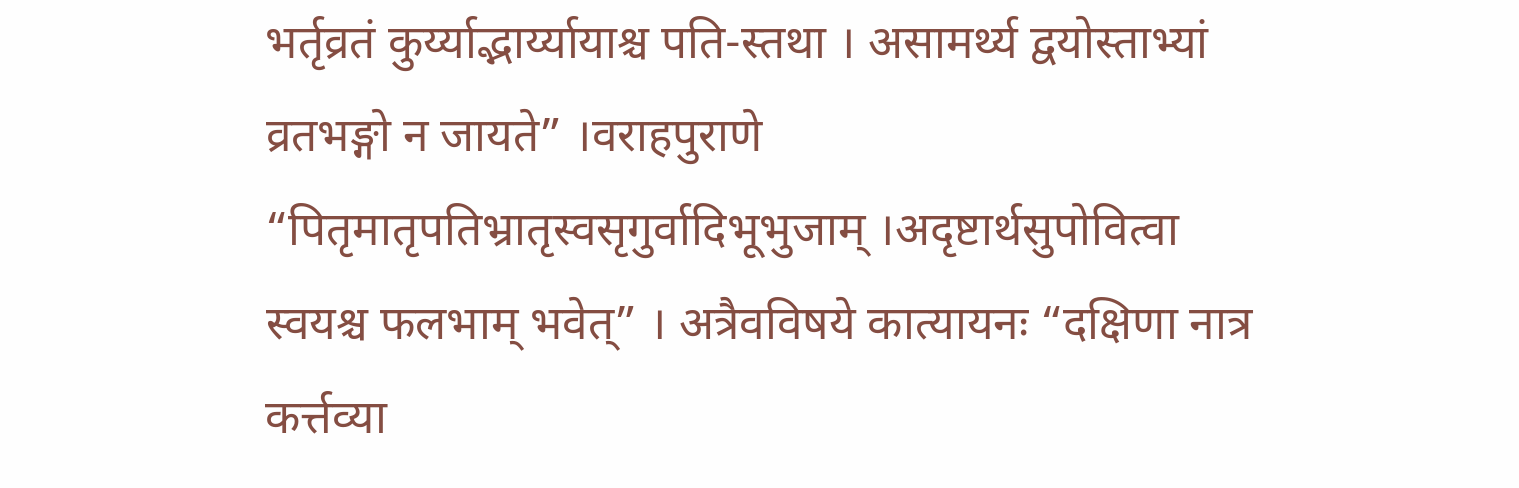भर्तृव्रतं कुर्य्याद्भार्य्यायाश्च पति-स्तथा । असामर्थ्य द्वयोस्ताभ्यां व्रतभङ्गो न जायते” ।वराहपुराणे “पितृमातृपतिभ्रातृस्वसृगुर्वादिभूभुजाम् ।अदृष्टार्थसुपोवित्वा स्वयश्च फलभाम् भवेत्” । अत्रैवविषये कात्यायनः “दक्षिणा नात्र कर्त्तव्या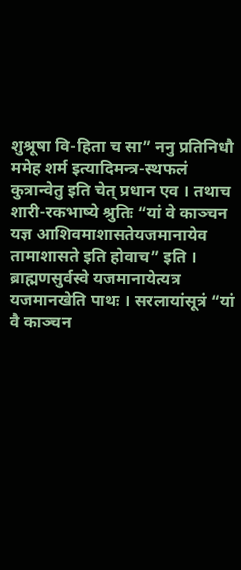शुश्रूषा वि-हिता च सा” ननु प्रतिनिधौ ममेह शर्म इत्यादिमन्त्र-स्थफलं कुत्रान्वेतु इति चेत् प्रधान एव । तथाच शारी-रकभाष्ये श्रुतिः “यां वे काञ्चन यज्ञ आशिवमाशासतेयजमानायेव तामाशासते इति होवाच” इति । ब्राह्मणसुर्वस्वे यजमानायेत्यत्र यजमानखेति पाथः । सरलायांसूत्रं “यां वै काञ्चन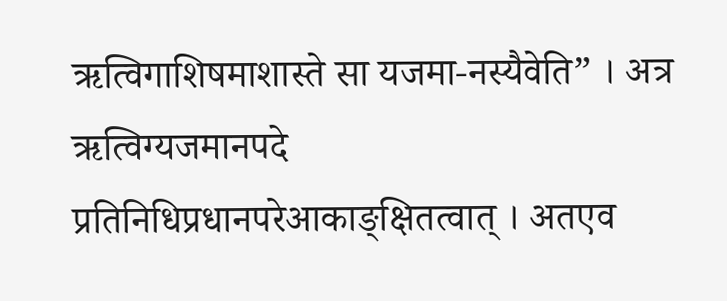ऋत्विगाशिषमाशास्ते सा यजमा-नस्यैवेति” । अत्र ऋत्विग्यजमानपदे प्रतिनिधिप्रधानपरेआकाङ्क्षितत्वात् । अतएव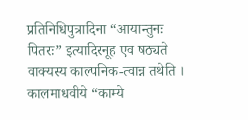प्रतिनिधिपुत्रादिना “आयान्तुनः पितरः” इत्यादिरनूह एव षठ्यते वाक्यस्य काल्पनिक-त्वान्न तथेति । कालमाधवीये “काम्ये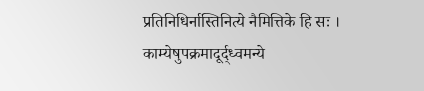प्रतिनिधिर्नास्तिनित्ये नैमित्तिके हि सः । काम्येषुपक्रमादूर्द्ध्वमन्ये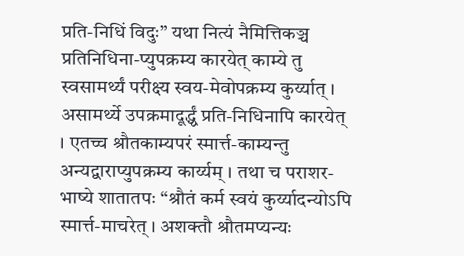प्रति-निधिं विदुः” यथा नित्यं नैमित्तिकञ्च प्रतिनिधिना-प्युपक्रम्य कारयेत् काम्ये तु स्वसामर्थ्यं परीक्ष्य स्वय-मेवोपक्रम्य कुर्य्यात् । असामर्थ्ये उपक्रमादूर्द्ध्वं प्रति-निधिनापि कारयेत् । एतच्च श्रौतकाम्यपरं स्मार्त्त-काम्यन्तु अन्यद्वाराप्युपक्रम्य कार्य्यम् । तथा च पराशर-भाष्ये शातातपः “श्रौतं कर्म स्वयं कुर्य्यादन्योऽपि स्मार्त्त-माचरेत् । अशक्तौ श्रौतमप्यन्यः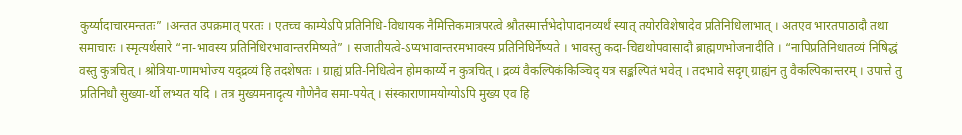कुर्य्यादाचारमन्ततः” ।अन्तत उपक्रमात् परतः । एतच्च काम्येऽपि प्रतिनिधि-विधायक नैमित्तिकमात्रपरत्वे श्रौतस्मार्त्तभेदोपादानव्यर्थं स्यात् तयोरविशेषादेव प्रतिनिधिलाभात् । अतएव भारतपाठादौ तथा समाचारः । स्मृत्यर्थसारे “ना-भावस्य प्रतिनिधिरभावान्तरमिष्यते” । सजातीयत्वे-ऽप्यभावान्तरमभावस्य प्रतिनिघिर्नेष्यते । भावस्तु कदा-चिद्यथोपवासादौ ब्राह्मणभोजनादीति । “नापिप्रतिनिधातव्यं निषिद्धं वस्तु कुत्रचित् । श्रोत्रिया-णामभोज्य यद्द्रव्यं हि तदशेषतः । ग्राह्यं प्रति-निधित्वेन होमकार्य्ये न कुत्रचित् । द्रव्यं वैकल्पिकंकिञ्चिद् यत्र सङ्कल्पितं भवेत् । तदभावे सदृग् ग्राह्यंन तु वैकल्पिकान्तरम् । उपात्ते तु प्रतिनिधौ सुख्या-र्थो लभ्यत यदि । तत्र मुख्यमनादृत्य गौणेनैव समा-पयेत् । संस्काराणामयोग्योऽपि मुख्य एव हि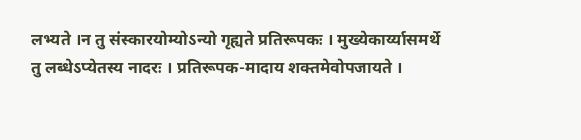लभ्यते ।न तु संस्कारयोम्योऽन्यो गृह्यते प्रतिरूपकः । मुख्येकार्य्यासमर्थे तु लब्धेऽप्येतस्य नादरः । प्रतिरूपक-मादाय शक्तमेवोपजायते ।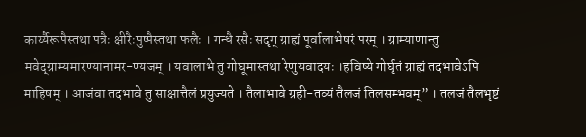कार्य्यैरूपैस्तथा पत्रैः क्षीरैःपुष्पैस्तथा फलैः । गन्धै रसैः सदृग् ग्राह्यं पूर्वालाभेषरं परम् । ग्राम्याणान्तु मवेद्ग्राम्यमारण्यानामर-ण्यजम् । यवालाभे तु गोघूमास्तथा रेणुयवादयः ।हविष्ये गोर्घृतं ग्राह्यं तदभावेऽपि माहिषम् । आजंवा तदभावे तु साक्षात्तैलं प्रयुज्यते । तैलाभावे ग्रही-तव्यं तैलजं तिलसम्भवम्” । तलजं तैलभृष्टं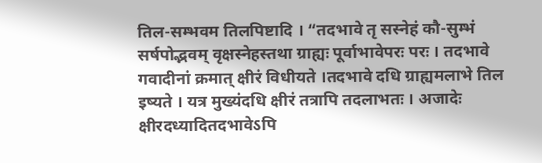तिल-सम्भवम तिलपिष्टादि । “तदभावे तृ सस्नेहं कौ-सुम्भं सर्षपोद्भवम् वृक्षस्नेहस्तथा ग्राह्यः पूर्वाभावेपरः परः । तदभावे गवादीनां क्रमात् क्षीरं विधीयते ।तदभावे दधि ग्राह्यमलाभे तिल इष्यते । यत्र मुख्यंदधि क्षीरं तत्रापि तदलाभतः । अजादेः क्षीरदध्यादितदभावेऽपि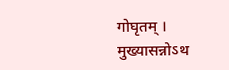गोघृतम् । मुख्यासन्नोऽथ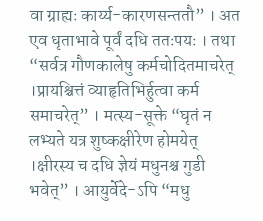वा ग्राह्यः कार्य्य-कारणसन्ततौ” । अत एव धृताभावे पूर्वं दधि ततःपयः । तथा “सर्वत्र गौणकालेषु कर्मचोदितमाचरेत् ।प्रायश्चित्तं व्याहृतिभिर्हुत्वा कर्म समाचरेत्” । मत्स्य-सूक्ते “घृतं न लभ्यते यत्र शुष्कक्षीरेण होमयेत् ।क्षीरस्य च दधि ज्ञेयं मधुनश्च गुडी भवेत्” । आयुर्वेदे-ऽपि “मधु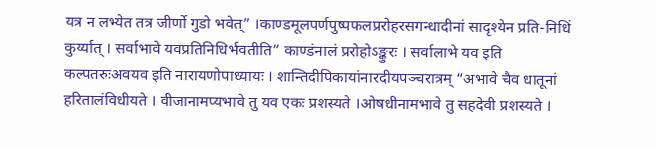यत्र न लभ्येत तत्र जीर्णो गुडो भवेत्” ।काण्डमूलपर्णपुष्पफलप्ररोहरसगन्धादीनां सादृश्येन प्रति-निधिं कुर्य्यात् । सर्वाभावे यवप्रतिनिधिर्भवतीति” काण्डंनालं प्ररोहोऽङ्कुरः । सर्वालाभे यव इति कल्पतरुःअवयव इति नारायणोपाध्यायः । शान्तिदीपिकायांनारदीयपञ्चरात्रम् “अभावे चैव धातूनां हरितालंविधीयते । वीजानामप्यभावे तु यव एकः प्रशस्यते ।ओषधीनामभावे तु सहदेवी प्रशस्यते ।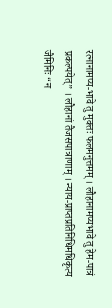रत्नानामप्य-भावे तु मुक्तः फलमनुत्तमम् । लौहानामप्यभावे तु हेम-पात्रं प्रकल्पयेत्” । लौहानां तैजसपात्राणाम् । न्याय-प्राप्तप्रतिनिधिमधिकृत्य जैमिनिः “न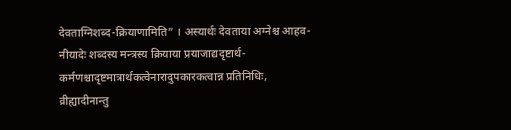देवताग्निशब्द-क्रियाणामिति” । अस्यार्थः देवताया अग्नेश्च आहव-नीयादेः शब्दस्य मन्त्रस्य क्रियाया प्रयाजाद्यदृष्टार्थ-कर्मणश्चादृष्टमात्रार्थकत्वेनारादुपकारकत्वान्न प्रतिनिधिः, व्रीह्यादीनान्तु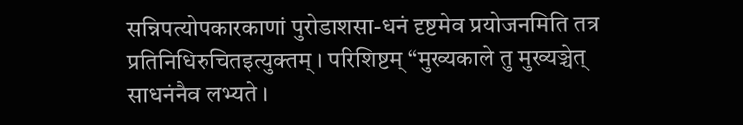सन्निपत्योपकारकाणां पुरोडाशसा-धनं दृष्टमेव प्रयोजनमिति तत्र प्रतिनिधिरुचितइत्युक्तम् । परिशिष्टम् “मुख्यकाले तु मुख्यञ्चेत् साधनंनैव लभ्यते ।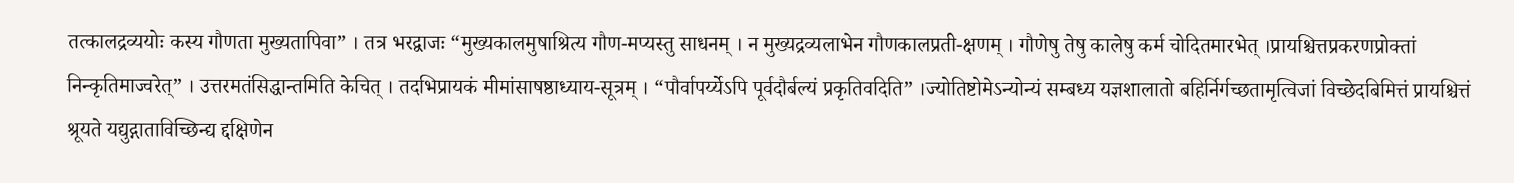तत्कालद्रव्ययोः कस्य गौणता मुख्यतापिवा” । तत्र भरद्वाजः “मुख्यकालमुषाश्रित्य गौण-मप्यस्तु साधनम् । न मुख्यद्रव्यलाभेन गौणकालप्रती-क्षणम् । गौणेषु तेषु कालेषु कर्म चोदितमारभेत् ।प्रायश्चित्तप्रकरणप्रोक्तां निन्कृतिमाज्वरेत्” । उत्तरमतंसिद्धान्तमिति केचित् । तदभिप्रायकं मीमांसाषष्ठाध्याय-सूत्रम् । “पौर्वापर्य्येऽपि पूर्वदौर्बल्यं प्रकृतिवदिति” ।ज्योतिष्टोमेऽन्योन्यं सम्बध्य यज्ञशालातो बहिर्निर्गच्छतामृत्विजां विच्छेदबिमित्तं प्रायश्चित्तं श्रूयते यद्युद्गाताविच्छिन्द्य द्दक्षिणेन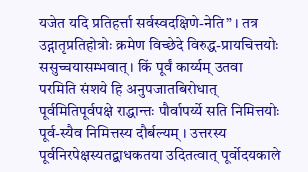यजेत यदि प्रतिहर्त्ता सर्वस्वदक्षिणे-नेति” । तत्र उद्गातृप्रतिहोत्रोः क्रमेण विच्छेदे विरुद्ध-प्रायचित्तयोः ससुच्चयासम्भवात् । किं पूर्वं कार्य्यम् उतवा परमिति संशये हि अनुपजातबिरोधात् पूर्वमितिपूर्वपक्षे राद्धान्तः पौर्वापर्य्ये सति निमित्तयोः पूर्व-स्यैव निमित्तस्य दौर्बल्यम् । उत्तरस्य पूर्वनिरपेक्षस्यतद्बाधकतया उदितत्वात् पूर्वोदयकाले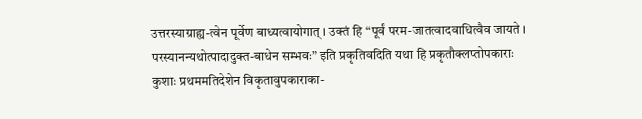उत्तरस्याग्राह्य-त्वेन पूर्वेण बाध्यत्वायोगात् । उक्तं हि “पूर्वं परम-जातत्वादवाधित्वैव जायते । परस्यानन्यथोत्पादादुक्त-बाधेन सम्भवः” इति प्रकृतिवदिति यथा हि प्रकृतौक्लप्तोपकाराः कुशाः प्रथममतिदेशेन विकृतावुपकाराका-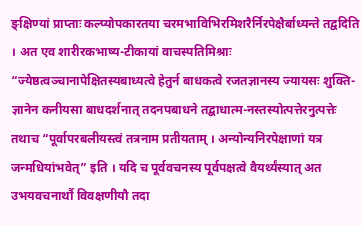ङ्क्षिण्यां प्राप्ताः कल्प्योपकारतया चरमभाविभिरमिशरैर्निरपेक्षैर्बाध्यन्ते तद्वदिति । अत एव शारीरकभाष्य-टीकायां वाचस्पतिमिश्राः “ज्येष्ठत्वञ्चानापेक्षितस्यबाध्यत्वे हेतुर्न बाधकत्वे रजतज्ञानस्य ज्यायसः शुक्ति-ज्ञानेन कनीयसा बाधदर्शनात् तदनपबाधने तद्बाधात्म-नस्तस्योत्पत्तेरनुत्पत्तेः तथाच “पूर्वापरबलीयस्त्वं तत्रनाम प्रतीयताम् । अन्योन्यनिरपेक्षाणां यत्र जन्मधियांभवेत्” इति । यदि च पूर्ववचनस्य पूर्वपक्षत्वे वैयर्थ्यंस्यात् अत उभयवचनार्थौ विवक्षणीयौ तदा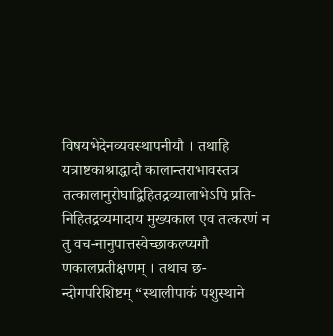विषयभेदेनव्यवस्थापनीयौ । तथाहि यत्राष्टकाश्राद्धादौ कालान्तराभावस्तत्र तत्कालानुरोघाद्विहितद्रव्यालाभेऽपि प्रति-निहितद्रव्यमादाय मुख्यकाल एव तत्करणं न तु वच-नानुपात्तस्वेच्छाकल्प्यगौ णकालप्रतीक्षणम् । तथाच छ-न्दोगपरिशिष्टम् “स्थालीपाकं पशुस्थाने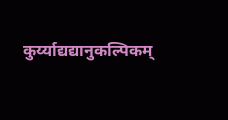कुर्य्याद्यद्यानुकल्पिकम्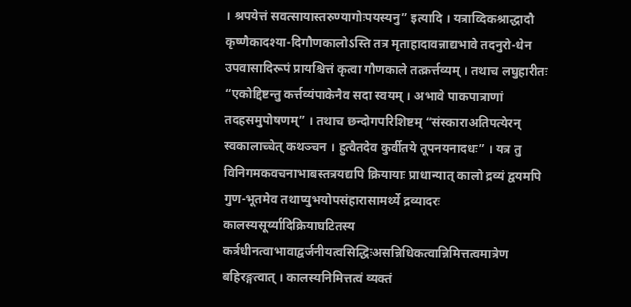। श्रपयेत्तं सवत्सायास्तरुण्यागोःपयस्यनु” इत्यादि । यत्राव्दिकश्राद्धादौ कृष्णैकादश्या-दिगौणकालोऽस्ति तत्र मृताहादावन्नाद्यभावे तदनुरो-धेन उपवासादिरूपं प्रायश्चित्तं कृत्वा गौणकाले तत्क्रर्त्तव्यम् । तथाच लघुहारीतः “एकोद्दिष्टन्तु कर्त्तव्यंपाकेनैव सदा स्वयम् । अभावे पाकपात्राणां तदहसमुपोषणम्” । तथाच छन्दोगपरिशिष्टम् “संस्काराअतिपत्येरन् स्वकालाच्चेत् कथञ्चन । हुत्वैतदेव कुर्वीतये तूपनयनादधः” । यत्र तु विनिगमकवचनाभाबस्तत्रयद्यपि क्रियायाः प्राधान्यात् कालो द्रव्यं द्वयमपि गुण-भूतमेव तथाप्युभयोपसंहारासामर्थ्ये द्रव्यादरः कालस्यसूर्य्यादिक्रियाघटितस्य कर्त्रधीनत्वाभावाद्वर्जनीयत्वसिद्धिःअसन्निधिकत्वान्निमित्तत्वमात्रेण बहिरङ्गत्वात् । कालस्यनिमित्तत्वं व्यक्तं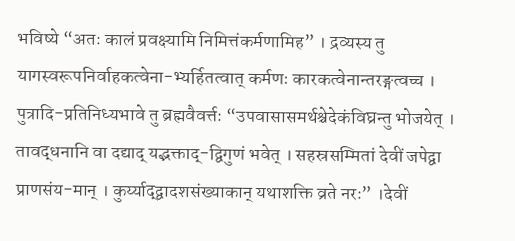भविष्ये “अतः कालं प्रवक्ष्यामि निमित्तंकर्मणामिह” । द्रव्यस्य तु यागस्वरूपनिर्वाहकत्वेना-भ्यर्हितत्वात् कर्मणः कारकत्वेनान्तरङ्गत्वच्च । पुत्रादि-प्रतिनिध्यभावे तु ब्रह्मवैवर्त्तः “उपवासासमर्थश्चेदेकंविघ्रन्तु भोजयेत् । तावद्धनानि वा दद्याद् यद्भक्ताद्-द्विगुणं भवेत् । सहस्रसम्मितां देवीं जपेद्वा प्राणसंय-मान् । कुर्य्याद्द्वादशसंख्याकान् यथाशक्ति व्रते नरः” ।देवीं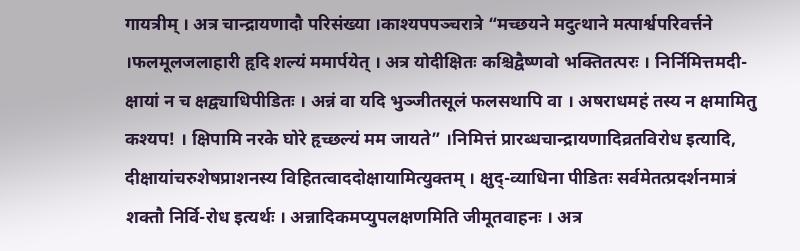गायत्रीम् । अत्र चान्द्रायणादौ परिसंख्या ।काश्यपपञ्चरात्रे “मच्छयने मदुत्थाने मत्पार्श्वपरिवर्त्तने ।फलमूलजलाहारी हृदि शल्यं ममार्पयेत् । अत्र योदीक्षितः कश्चिद्वैष्णवो भक्तितत्परः । निर्निमित्तमदी-क्षायां न च क्षद्व्याधिपीडितः । अन्नं वा यदि भुञ्जीतसूलं फलसथापि वा । अषराधमहं तस्य न क्षमामितु कश्यप! । क्षिपामि नरके घोरे हृच्छल्यं मम जायते” ।निमित्तं प्रारब्धचान्द्रायणादिव्रतविरोध इत्यादि, दीक्षायांचरुशेषप्राशनस्य विहितत्वाददोक्षायामित्युक्तम् । क्षुद्-व्याधिना पीडितः सर्वमेतत्प्रदर्शनमात्रं शक्तौ निर्वि-रोध इत्यर्थः । अन्नादिकमप्युपलक्षणमिति जीमूतवाहनः । अत्र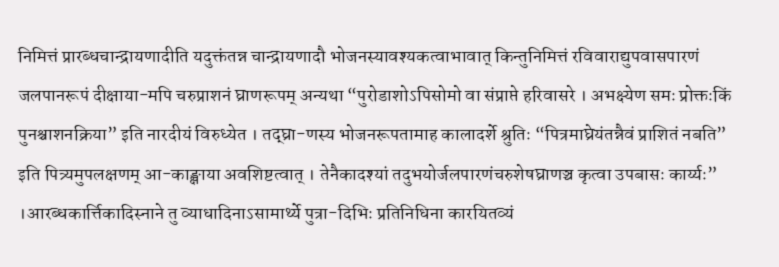निमित्तं प्रारब्धचान्द्रायणादीति यदुक्तंतन्न चान्द्रायणादौ भोजनस्यावश्यकत्वाभावात् किन्तुनिमित्तं रविवाराद्युपवासपारणं जलपानरूपं दीक्षाया-मपि चरुप्राशनं घ्राणरूपम् अन्यथा “पुरोडाशोऽपिसोमो वा संप्राप्ते हरिवासरे । अभक्ष्येण समः प्रोक्तःकिं पुनश्चाशनक्रिया” इति नारदीयं विरुध्येत । तद्घ्रा-णस्य भोजनरूपतामाह कालादर्शे श्रुतिः “पित्रमाघ्रेयंतन्नैवं प्राशितं नबति” इति पित्र्यमुपलक्षणम् आ-काङ्क्षाया अवशिष्टत्वात् । तेनैकादश्यां तदुभयोर्जलपारणंचरुशेषघ्राणञ्च कृत्वा उपबासः कार्य्यः” ।आरब्धकार्त्तिकादिस्नाने तु व्याधादिनाऽसामार्थ्ये पुत्रा-दिभिः प्रतिनिधिना कारयितव्यं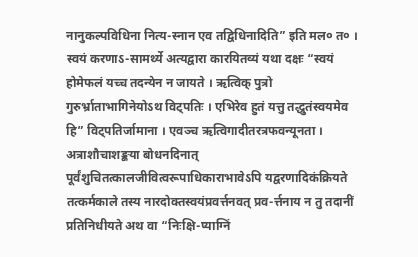नानुकल्पविधिना नित्य-स्नान एव तद्विधिनादिति” इति मल० त० । स्वयं करणाऽ-सामर्थ्ये अत्यद्वारा कारयितव्यं यथा दक्षः “स्वयं होमेफलं यच्च तदन्येन न जायते । ऋत्विक् पुत्रो गुरुर्भ्राताभागिनेयोऽथ विट्पतिः । एभिरेव हुतं यत्तु तद्धुतंस्वयमेव हि” विट्पतिर्जामाना । एवञ्च ऋत्विगादीतरत्रफवन्यूनता । अत्राशौचाशङ्कया बोधनदिनात् पूर्वंशुचितत्कालजीवित्वरूपाधिकाराभावेऽपि यद्वरणादिकंक्रियते तत्कर्मकाले तस्य नारदोक्तस्वयंप्रवर्त्तनवत् प्रव-र्त्तनाय न तु तदानीं प्रतिनिधीयते अथ वा “निःक्षि-प्याग्निं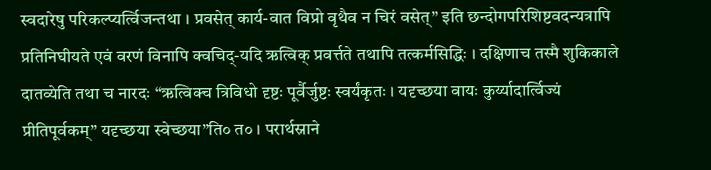स्वदारेषु परिकल्प्यर्त्विजन्तथा । प्रवसेत् कार्य-वात विप्रो वृथैव न चिरं वसेत्” इति छन्दोगपरिशिष्टवदन्यत्रापि प्रतिनिघीयते एवं वरणं विनापि क्वचिद्-यदि ऋत्विक् प्रवर्त्तते तथापि तत्कर्मसिद्धिः । दक्षिणाच तस्मै शुकिकाले दातव्येति तथा च नारदः “ऋत्विक्च त्रिविधो दृष्टः पूर्वैर्जुष्टः स्वर्यंकृतः । यदृच्छया वायः कुर्य्यादार्त्विज्यं प्रीतिपूर्वकम्” यदृच्छया स्वेच्छया”ति० त० । परार्थस्नाने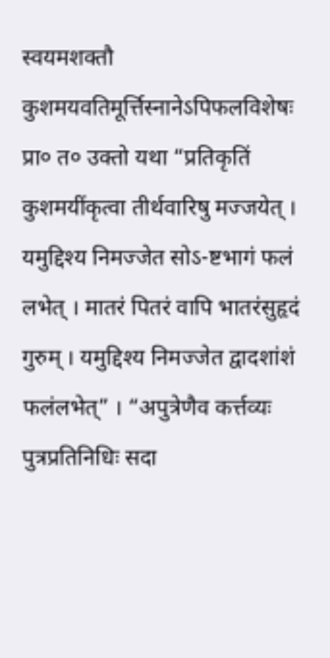स्वयमशक्तौ कुशमयवतिमूर्त्तिस्नानेऽपिफलविशेषः प्रा० त० उक्तो यथा “प्रतिकृतिं कुशमयींकृत्वा तीर्थवारिषु मज्जयेत् । यमुद्दिश्य निमज्जेत सोऽ-ष्टभागं फलं लभेत् । मातरं पितरं वापि भातरंसुहृदं गुरुम् । यमुद्दिश्य निमज्जेत द्वादशांशं फलंलभेत्” । “अपुत्रेणैव कर्त्तव्यः पुत्रप्रतिनिधिः सदा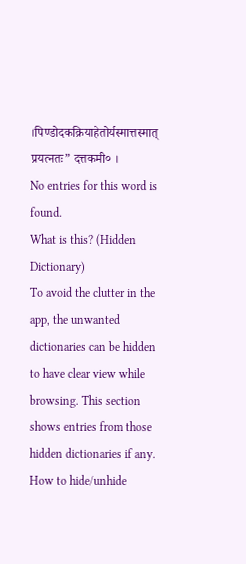।पिण्डोदकक्रियाहेतोर्यस्मात्तस्मात् प्रयत्नतः” दत्तकमी० ।
No entries for this word is found.
What is this? (Hidden Dictionary)
To avoid the clutter in the app, the unwanted dictionaries can be hidden to have clear view while browsing. This section shows entries from those hidden dictionaries if any.
How to hide/unhide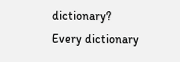dictionary?
Every dictionary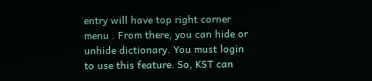entry will have top right corner menu . From there, you can hide or unhide dictionary. You must login to use this feature. So, KST can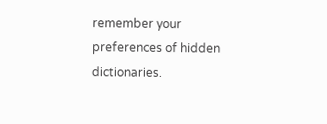remember your preferences of hidden dictionaries.